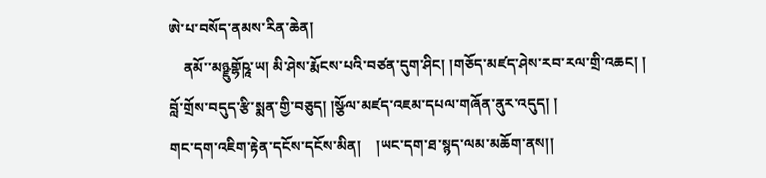ཨེ་པ་བསོད་ནམས་རིན་ཆེན།
    ནམོ་་མཉྫུགྷོཥཱ་ཡ། མི་ཤེས་རྨོངས་པའི་བཙན་དུག་ཤིང། །གཅོད་མཛད་ཤེས་རབ་རལ་གྲི་འཆང། །
བློ་གྲོས་བདུད་རྩི་སྨན་གྱི་བཅུད། །སྩོལ་མཛད་འཇམ་དཔལ་གཞོན་ནུར་འདུད། །
གང་དག་འཇིག་རྟེན་དངོས་དངོས་མིན།    །ཡང་དག་ཐ་སྙད་ལམ་མཆོག་ནས།།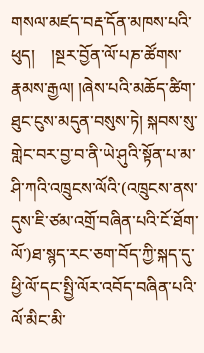གསལ་མཛད་བརྡ་དོན་མཁས་པའི་ཕུད།    །སྔར་བྱོན་ལོ་པཎ་ཚོགས་རྣམས་རྒྱལ། །ཞེས་པའི་མཆོད་ཚིག་ཐུང་ངུས་མདུན་བསུས་ཏེ། སྐབས་སུ་གླེང་བར་བྱ་བ་ནི་ཡེ་ཤུའི་སྟོན་པ་མ་ཤི་ཀའི་འཁྲུངས་ལོའི་(འཁྲུངས་ནས་དུས་ཇི་ཙམ་འགྲོ་བཞིན་པའི་ངོ་ཐོག་ལོ་)ཐ་སྙད་རང་ཅག་བོད་ཀྱི་སྐད་དུ་ཕྱི་ལོ་དང་སྤྱི་ལོར་འབོད་བཞིན་པའི་ལོ་མིང་མི་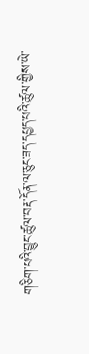གཅིག་པའི་བྱུང་ཚུལ་བརྡ་དོན་ལ་ཅུང་ཟད་དཔྱད་པའི་ཚུལ་གྱིས་ཡེ་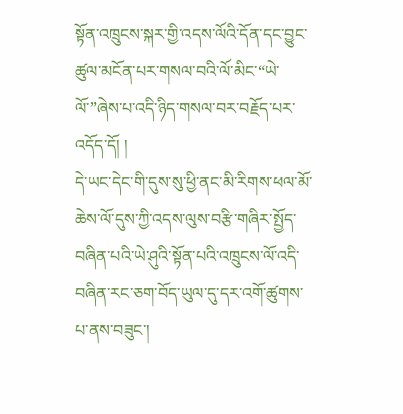སྟོན་འཁྲུངས་སྐར་གྱི་འདས་ལོའི་དོན་དང་བྱུང་ཚུལ་མངོན་པར་གསལ་བའི་ལོ་མིང་“ཡེ་ལོ་”ཞེས་པ་འདི་ཉིད་གསལ་བར་བརྗོད་པར་འདོད་དོ། །
དེ་ཡང་དེང་གི་དུས་སུ་ཕྱི་ནང་མི་རིགས་ཕལ་མོ་ཆེས་ལོ་དུས་ཀྱི་འདས་ལུས་བརྩི་གཞིར་སྤྱོད་བཞིན་པའི་ཡེ་ཤུའི་སྟོན་པའི་འཁྲུངས་ལོ་འདི་བཞིན་རང་ཅག་བོད་ཡུལ་དུ་དར་འགོ་ཚུགས་པ་ནས་བཟུང་།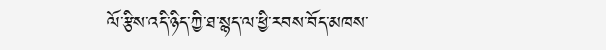ལོ་རྩིས་འདི་ཉིད་ཀྱི་ཐ་སྙད་ལ་ཕྱི་རབས་བོད་མཁས་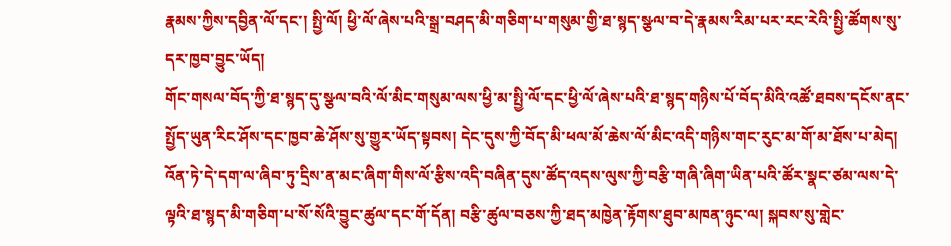རྣམས་ཀྱིས་དབྱིན་ལོ་དང་། སྤྱི་ལོ། ཕྱི་ལོ་ཞེས་པའི་སྒྲ་བཤད་མི་གཅིག་པ་གསུམ་གྱི་ཐ་སྙད་སྩལ་བ་དེ་རྣམས་རིམ་པར་རང་རེའི་སྤྱི་ཚོགས་སུ་དར་ཁྱབ་བྱུང་ཡོད།
གོང་གསལ་བོད་ཀྱི་ཐ་སྙད་དུ་སྩལ་བའི་ལོ་མིང་གསུམ་ལས་ཕྱི་མ་སྤྱི་ལོ་དང་ཕྱི་ལོ་ཞེས་པའི་ཐ་སྙད་གཉིས་པོ་བོད་མིའི་འཚོ་ཐབས་དངོས་ནང་སྤྱོད་ཡུན་རིང་ཤོས་དང་ཁྱབ་ཆེ་ཤོས་སུ་གྱུར་ཡོད་སྟབས། དེང་དུས་ཀྱི་བོད་མི་ཕལ་མོ་ཆེས་ལོ་མིང་འདི་གཉིས་གང་རུང་མ་གོ་མ་ཐོས་པ་མེད།  འོན་ཏེ་དེ་དག་ལ་ཞིབ་ཏུ་དྲིས་ན་མང་ཞིག་གིས་ལོ་རྩིས་འདི་བཞིན་དུས་ཚོད་འདས་ལུས་ཀྱི་བརྩི་གཞི་ཞིག་ཡིན་པའི་ཚོར་སྣང་ཙམ་ལས་དེ་ལྟའི་ཐ་སྙད་མི་གཅིག་པ་སོ་སོའི་བྱུང་ཚུལ་དང་གོ་དོན། བརྩི་ཚུལ་བཅས་ཀྱི་ཐད་མཁྱེན་རྟོགས་ཐུབ་མཁན་ཉུང་ལ། སྐབས་སུ་གླེང་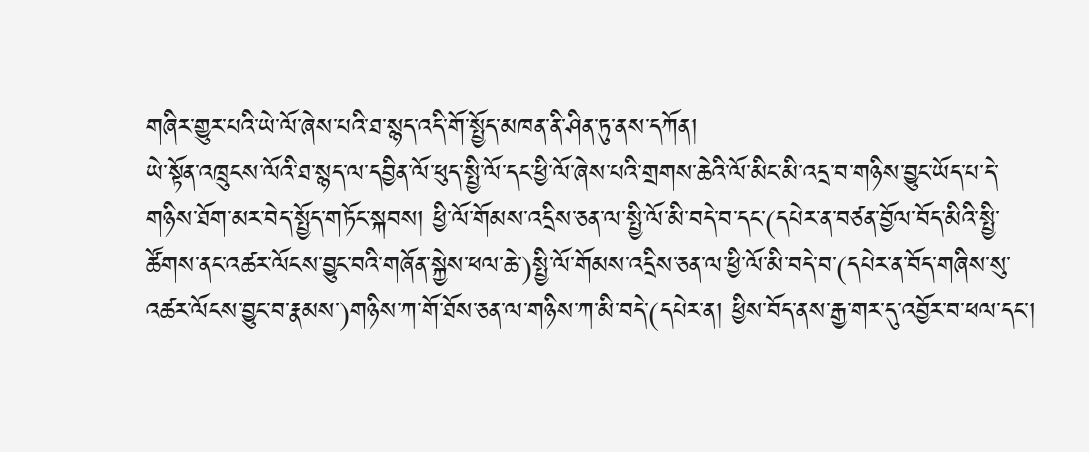གཞིར་གྱུར་པའི་ཡེ་ལོ་ཞེས་པའི་ཐ་སྙད་འདི་གོ་སྤྱོད་མཁན་ནི་ཤིན་ཏུ་ནས་དཀོན།
ཡེ་སྟོན་འཁྲུངས་ལོའི་ཐ་སྙད་ལ་དབྱིན་ལོ་ཕུད་སྤྱི་ལོ་དང་ཕྱི་ལོ་ཞེས་པའི་གྲགས་ཆེའི་ལོ་མིང་མི་འདྲ་བ་གཉིས་བྱུང་ཡོད་པ་དེ་གཉིས་ཐོག་མར་བེད་སྤྱོད་གཏོང་སྐབས། ཕྱི་ལོ་གོམས་འདྲིས་ཅན་ལ་སྤྱི་ལོ་མི་བདེ་བ་དང་(དཔེར་ན་བཙན་བྱོལ་བོད་མིའི་སྤྱི་ཚོགས་ནང་འཚར་ལོངས་བྱུང་བའི་གཞོན་སྐྱེས་ཕལ་ཆེ་)སྤྱི་ལོ་གོམས་འདྲིས་ཅན་ལ་ཕྱི་ལོ་མི་བདེ་བ་(དཔེར་ན་བོད་གཞིས་སུ་འཚར་ལོངས་བྱུང་བ་རྣམས་)གཉིས་ཀ་གོ་ཐོས་ཅན་ལ་གཉིས་ཀ་མི་བདེ་(དཔེར་ན། ཕྱིས་བོད་ནས་རྒྱ་གར་དུ་འབྱོར་བ་ཕལ་དང་།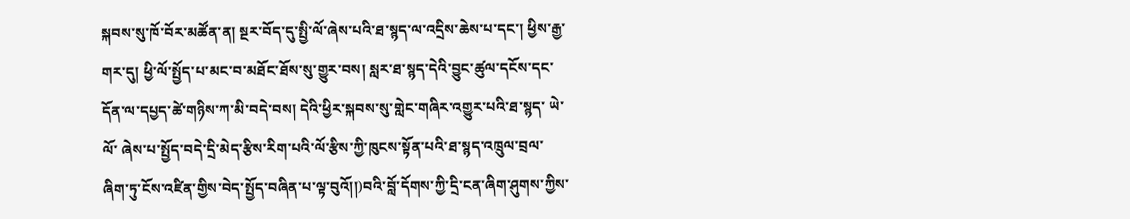སྐབས་སུ་ཁོ་བོར་མཚོན་ན། སྔར་བོད་དུ་སྤྱི་ལོ་ཞེས་པའི་ཐ་སྙད་ལ་འདྲིས་ཆེས་པ་དང་། ཕྱིས་རྒྱ་གར་དུ། ཕྱི་ལོ་སྤྱོད་པ་མང་བ་མཐོང་ཐོས་སུ་གྱུར་བས། སླར་ཐ་སྙད་དེའི་བྱུང་ཚུལ་དངོས་དང་དོན་ལ་དཔྱད་ཚེ་གཉིས་ཀ་མི་བདེ་བས། དེའི་ཕྱིར་སྐབས་སུ་གླེང་གཞིར་འགྱུར་པའི་ཐ་སྙད་ ཡེ་ལོ་ ཞེས་པ་སྤྱོད་བདེ་དྲི་མེད་རྩིས་རིག་པའི་ལོ་རྩིས་ཀྱི་ཁུངས་སྟོན་པའི་ཐ་སྙད་འཁྲུལ་བྲལ་ཞིག་ཏུ་ངོས་འཛིན་གྱིས་བེད་སྤྱོད་བཞིན་པ་ལྟ་བུའོ།།)བའི་བློ་དོགས་ཀྱི་དྲི་ངན་ཞིག་ཤུགས་ཀྱིས་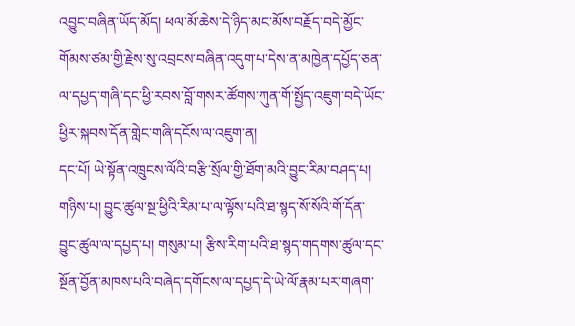འབྱུང་བཞིན་ཡོད་མོད། ཕལ་མོ་ཆེས་དེ་ཉིད་མང་མོས་བརྗོད་བདེ་མྱོང་གོམས་ཙམ་གྱི་རྗེས་སུ་འབྲངས་བཞིན་འདུག་པ་དེས་ན་མཁྱེན་དཔྱོད་ཅན་ལ་དཔྱད་གཞི་དང་ཕྱི་རབས་བློ་གསར་ཚོགས་ཀུན་གོ་སྤྱོད་འཇུག་བདེ་ཡོང་ཕྱིར་སྐབས་དོན་གླེང་གཞི་དངོས་ལ་འཇུག་ན།
དང་པོ། ཡེ་སྟོན་འཁྲུངས་ལོའི་བརྩི་སྲོལ་གྱི་ཐོག་མའི་བྱུང་རིམ་བཤད་པ། གཉིས་པ། བྱུང་ཚུལ་སྔ་ཕྱིའི་རིམ་པ་ལ་ལྟོས་པའི་ཐ་སྙད་སོ་སོའི་གོ་དོན་བྱུང་ཚུལ་ལ་དཔྱད་པ། གསུམ་པ། རྩིས་རིག་པའི་ཐ་སྙད་གདགས་ཚུལ་དང་སྔོན་བྱོན་མཁས་པའི་བཞེད་དགོངས་ལ་དཔྱད་དེ་ཡེ་ལོ་རྣམ་པར་གཞག་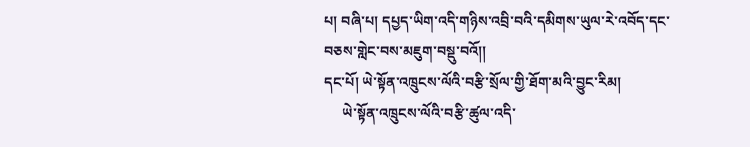པ། བཞི་པ། དཔྱད་ཡིག་འདི་གཉིས་འབྲི་བའི་དམིགས་ཡུལ་རེ་འབོད་དང་བཅས་གླེང་བས་མཇུག་བསྡུ་བའོ།།
དང་པོ། ཡེ་སྟོན་འཁྲུངས་ལོའི་བརྩི་སྲོལ་གྱི་ཐོག་མའི་བྱུང་རིམ།
     ཡེ་སྟོན་འཁྲུངས་ལོའི་བརྩི་ཚུལ་འདི་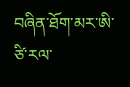བཞིན་ཐོག་མར་ཨི་ཙི་རལ་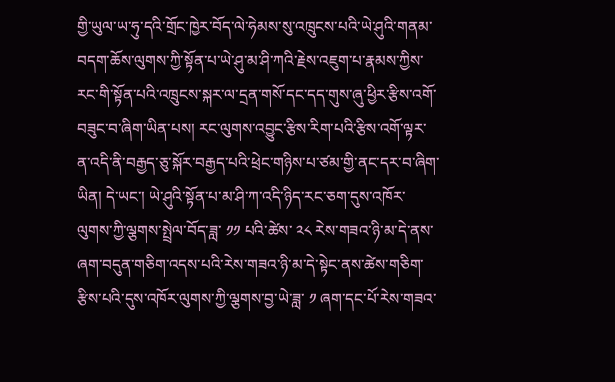གྱི་ཡུལ་ཡ་ཧུ་དའི་གྲོང་ཁྱེར་བོད་ལེ་ཧེམས་སུ་འཁྲུངས་པའི་ཡེ་ཤུའི་གནམ་བདག་ཆོས་ལུགས་ཀྱི་སྟོན་པ་ཡེ་ཤུ་མ་ཤི་ཀའི་རྗེས་འཇུག་པ་རྣམས་ཀྱིས་རང་གི་སྟོན་པའི་འཁྲུངས་སྐར་ལ་དྲན་གསོ་དང་དད་གུས་ཞུ་ཕྱིར་རྩིས་འགོ་བཟུང་བ་ཞིག་ཡིན་པས། རང་ལུགས་འབྱུང་རྩིས་རིག་པའི་རྩིས་འགོ་ལྟར་ན་འདི་ནི་བརྒྱད་ཅུ་སྐོར་བརྒྱད་པའི་ཕྲེང་གཉིས་པ་ཙམ་གྱི་ནང་དར་བ་ཞིག་ཡིན། དེ་ཡང་། ཡེ་ཤུའི་སྟོན་པ་མ་ཤི་ཀ་འདི་ཉིད་རང་ཅག་དུས་འཁོར་ལུགས་ཀྱི་ལྕགས་སྤྲེལ་བོད་ཟླ་ ༡༡ པའི་ཚེས་ ༢༨ རེས་གཟའ་ཉི་མ་དེ་ནས་ཞག་བདུན་གཅིག་འདས་པའི་རེས་གཟའ་ཉི་མ་དེ་སྟེང་ནས་ཚེས་གཅིག་རྩིས་པའི་དུས་འཁོར་ལུགས་ཀྱི་ལྕགས་བྱ་ཡེ་ཟླ་ ༡ ཞག་དང་པོ་རེས་གཟའ་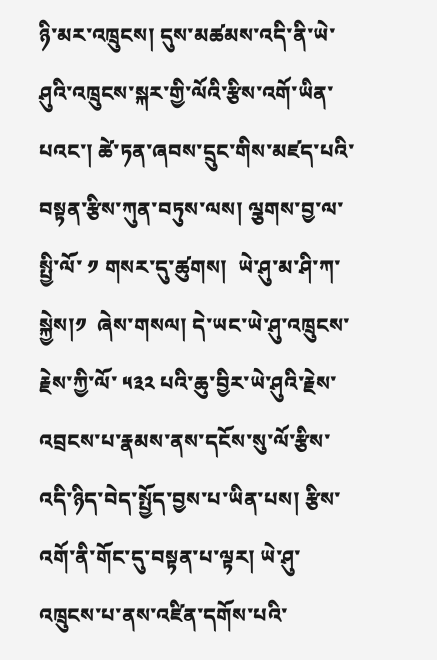ཉི་མར་འཁྲུངས། དུས་མཚམས་འདི་ནི་ཡེ་ཤུའི་འཁྲུངས་སྐར་གྱི་ལོའི་རྩིས་འགོ་ཡིན་པའང་། ཚེ་ཏན་ཞབས་དྲུང་གིས་མཛད་པའི་བསྟན་རྩིས་ཀུན་བཏུས་ལས། ལྕགས་བྱ་ལ་སྤྱི་ལོ་ ༡ གསར་དུ་ཚུགས།  ཡེ་ཤུ་མ་ཤི་ཀ་སྐྱེས།༡  ཞེས་གསལ། དེ་ཡང་ཡེ་ཤུ་འཁྲུངས་རྗེས་ཀྱི་ལོ་ ༥༣༢ པའི་ཆུ་བྱིར་ཡེ་ཤུའི་རྗེས་འབྲངས་པ་རྣམས་ནས་དངོས་སུ་ལོ་རྩིས་འདི་ཉིད་བེད་སྤྱོད་བྱས་པ་ཡིན་པས། རྩིས་འགོ་ནི་གོང་དུ་བསྟན་པ་ལྟར། ཡེ་ཤུ་འཁྲུངས་པ་ནས་འཛིན་དགོས་པའི་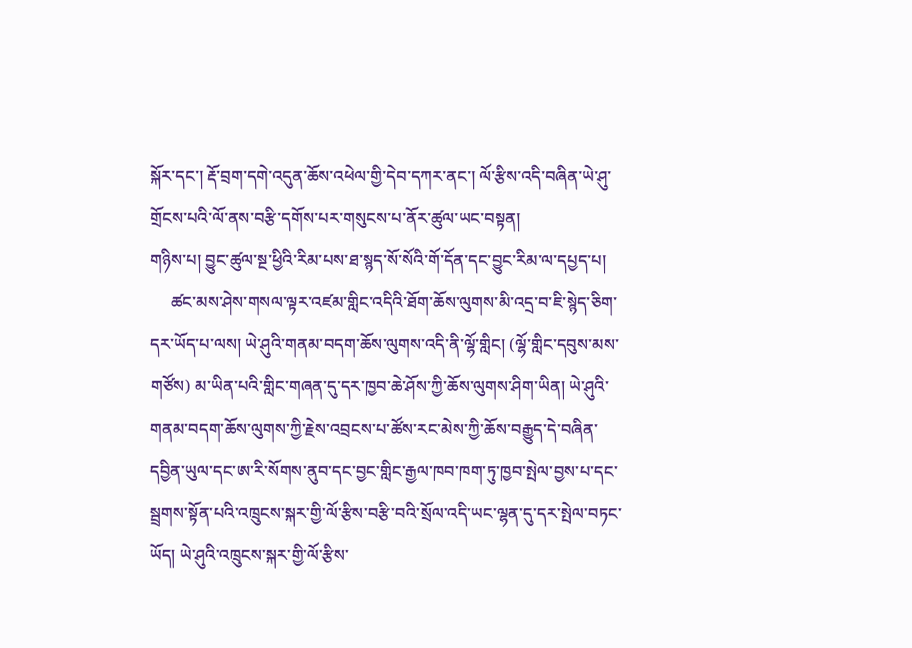སྐོར་དང་། རྡོ་བྲག་དགེ་འདུན་ཆོས་འཕེལ་གྱི་དེབ་དཀར་ནང་། ལོ་རྩིས་འདི་བཞིན་ཡེ་ཤུ་གྲོངས་པའི་ལོ་ནས་བརྩི་དགོས་པར་གསུངས་པ་ནོར་ཚུལ་ཡང་བསྟན།
གཉིས་པ། བྱུང་ཚུལ་སྔ་ཕྱིའི་རིམ་པས་ཐ་སྙད་སོ་སོའི་གོ་དོན་དང་བྱུང་རིམ་ལ་དཔྱད་པ།
     ཚང་མས་ཤེས་གསལ་ལྟར་འཛམ་གླིང་འདིའི་ཐོག་ཆོས་ལུགས་མི་འདྲ་བ་ཇི་སྙེད་ཅིག་དར་ཡོད་པ་ལས། ཡེ་ཤུའི་གནམ་བདག་ཆོས་ལུགས་འདི་ནི་ལྷོ་གླིང། (ལྷོ་གླིང་དབུས་མས་གཙོས) མ་ཡིན་པའི་གླིང་གཞན་དུ་དར་ཁྱབ་ཆེ་ཤོས་ཀྱི་ཆོས་ལུགས་ཤིག་ཡིན། ཡེ་ཤུའི་གནམ་བདག་ཆོས་ལུགས་ཀྱི་རྗེས་འབྲངས་པ་ཚོས་རང་མེས་ཀྱི་ཆོས་བརྒྱུད་དེ་བཞིན་དབྱིན་ཡུལ་དང་ཨ་རི་སོགས་ནུབ་དང་བྱང་གླིང་རྒྱལ་ཁབ་ཁག་ཏུ་ཁྱབ་སྤེལ་བྱས་པ་དང་སྦྲགས་སྟོན་པའི་འཁྲུངས་སྐར་གྱི་ལོ་རྩིས་བརྩི་བའི་སྲོལ་འདི་ཡང་ལྷན་དུ་དར་སྤེལ་བཏང་ཡོད། ཡེ་ཤུའི་འཁྲུངས་སྐར་གྱི་ལོ་རྩིས་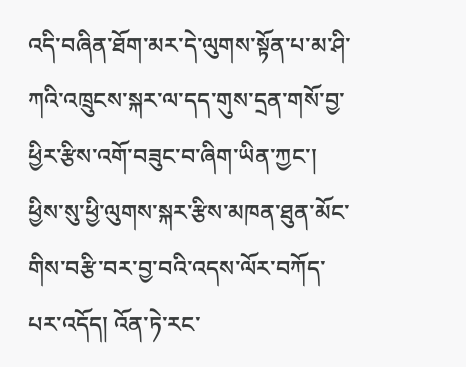འདི་བཞིན་ཐོག་མར་དེ་ལུགས་སྟོན་པ་མ་ཤི་ཀའི་འཁྲུངས་སྐར་ལ་དད་གུས་དྲན་གསོ་བྱ་ཕྱིར་རྩིས་འགོ་བཟུང་བ་ཞིག་ཡིན་ཀྱང་། ཕྱིས་སུ་ཕྱི་ལུགས་སྐར་རྩིས་མཁན་ཐུན་མོང་གིས་བརྩི་བར་བྱ་བའི་འདས་ལོར་བཀོད་པར་འདོད། འོན་ཏེ་རང་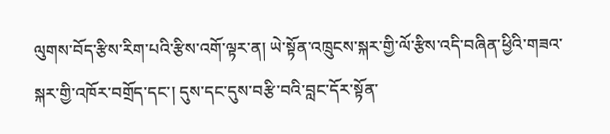ལུགས་བོད་རྩིས་རིག་པའི་རྩིས་འགོ་ལྟར་ན། ཡེ་སྟོན་འཁྲུངས་སྐར་གྱི་ལོ་རྩིས་འདི་བཞིན་ཕྱིའི་གཟའ་སྐར་གྱི་འཁོར་བགྲོད་དང་། དུས་དང་དུས་བརྩི་བའི་བླང་དོར་སྟོན་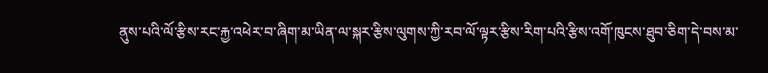ནུས་པའི་ལོ་རྩིས་རང་རྐྱ་འཕེར་བ་ཞིག་མ་ཡིན་ལ་སྐར་རྩིས་ལུགས་ཀྱི་རབ་ལོ་ལྟར་རྩིས་རིག་པའི་རྩིས་འགོ་ཁུངས་ཐུབ་ཅིག་དེ་བས་མ་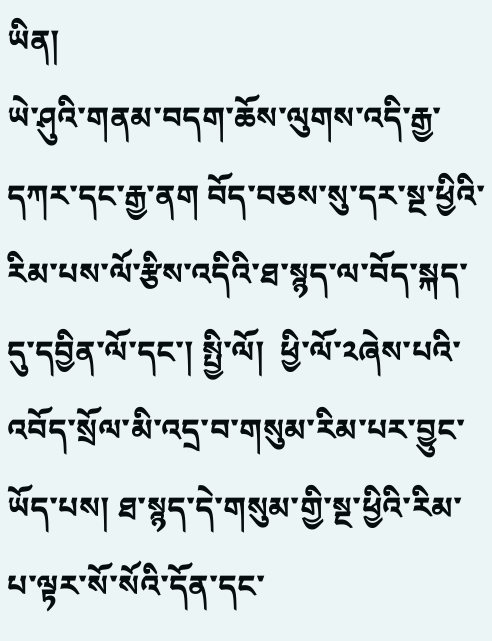ཡིན།
ཡེ་ཤུའི་གནམ་བདག་ཆོས་ལུགས་འདི་རྒྱ་དཀར་དང་རྒྱ་ནག བོད་བཅས་སུ་དར་སྔ་ཕྱིའི་རིམ་པས་ལོ་རྩིས་འདིའི་ཐ་སྙད་ལ་བོད་སྐད་དུ་དབྱིན་ལོ་དང་། སྤྱི་ལོ།  ཕྱི་ལོ་༢ཞེས་པའི་འབོད་སྲོལ་མི་འདྲ་བ་གསུམ་རིམ་པར་བྱུང་ཡོད་པས། ཐ་སྙད་དེ་གསུམ་གྱི་སྔ་ཕྱིའི་རིམ་པ་ལྟར་སོ་སོའི་དོན་དང་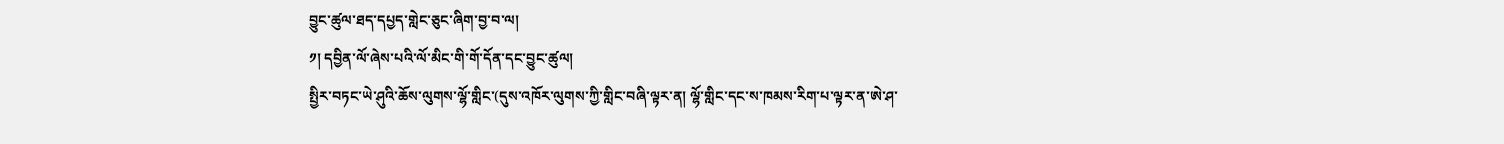བྱུང་ཚུལ་ཐད་དཔྱད་གླེང་ཅུང་ཞིག་བྱ་བ་ལ།
༡། དབྱིན་ལོ་ཞེས་པའི་ལོ་མིང་གི་གོ་དོན་དང་བྱུང་ཚུལ།
སྤྱིར་བཏང་ཡེ་ཤུའི་ཆོས་ལུགས་ལྷོ་གླིང་(དུས་འཁོར་ལུགས་ཀྱི་གླིང་བཞི་ལྟར་ན། ལྷོ་གླིང་དང་ས་ཁམས་རིག་པ་ལྟར་ན་ཨེ་ཤ་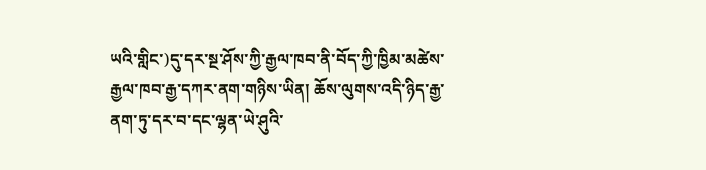ཡའི་གླིང་)དུ་དར་སྔ་ཤོས་ཀྱི་རྒྱལ་ཁབ་ནི་བོད་ཀྱི་ཁྱིམ་མཚེས་རྒྱལ་ཁབ་རྒྱ་དཀར་ནག་གཉིས་ཡིན། ཆོས་ལུགས་འདི་ཉིད་རྒྱ་ནག་ཏུ་དར་བ་དང་ལྷན་ཡེ་ཤུའི་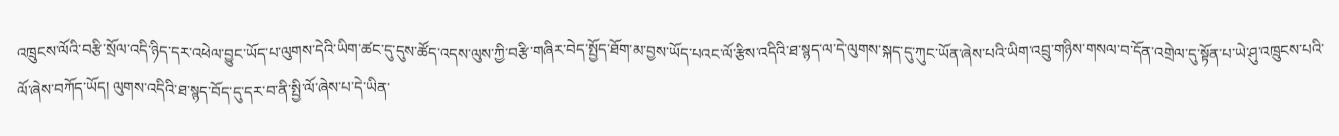འཁྲུངས་ལོའི་བརྩི་སྲོལ་འདི་ཉིད་དར་འཕེལ་བྱུང་ཡོད་པ་ལུགས་དེའི་ཡིག་ཚང་དུ་དུས་ཚོད་འདས་ལུས་ཀྱི་བརྩི་གཞིར་བེད་སྤྱོད་ཐོག་མ་བྱས་ཡོད་པའང་ལོ་རྩིས་འདིའི་ཐ་སྙད་ལ་དེ་ལུགས་སྐད་དུ་ཀུང་ཡོན་ཞེས་པའི་ཡིག་འབྲུ་གཉིས་གསལ་བ་དོན་འགྲེལ་དུ་སྟོན་པ་ཡེ་ཤུ་འཁྲུངས་པའི་ལོ་ཞེས་བཀོད་ཡོད། ལུགས་འདིའི་ཐ་སྙད་བོད་དུ་དར་བ་ནི་སྤྱི་ལོ་ཞེས་པ་དེ་ཡིན་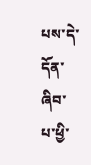པས་དེ་དོན་ཞིབ་པ་ཕྱི་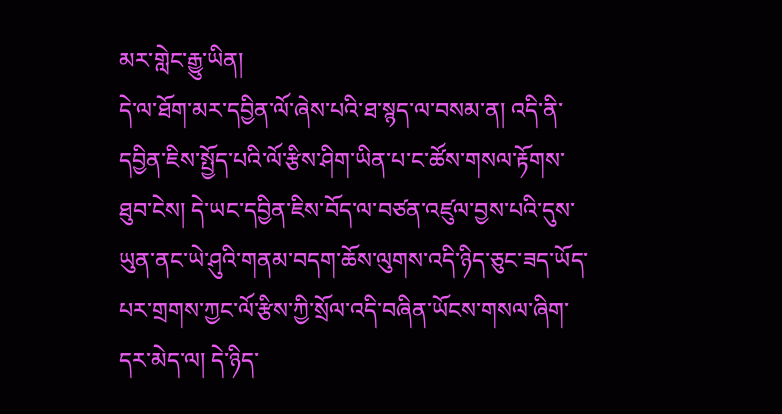མར་གླེང་རྒྱུ་ཡིན།
དེ་ལ་ཐོག་མར་དབྱིན་ལོ་ཞེས་པའི་ཐ་སྙད་ལ་བསམ་ན། འདི་ནི་དབྱིན་ཇིས་སྤྱོད་པའི་ལོ་རྩིས་ཤིག་ཡིན་པ་ང་ཚོས་གསལ་རྟོགས་ཐུབ་ངེས། དེ་ཡང་དབྱིན་ཇིས་བོད་ལ་བཙན་འཛུལ་བྱས་པའི་དུས་ཡུན་ནང་ཡེ་ཤུའི་གནམ་བདག་ཆོས་ལུགས་འདི་ཉིད་ཅུང་ཟད་ཡོད་པར་གྲགས་ཀྱང་ལོ་རྩིས་ཀྱི་སྲོལ་འདི་བཞིན་ཡོངས་གསལ་ཞིག་དར་མེད་ལ། དེ་ཉིད་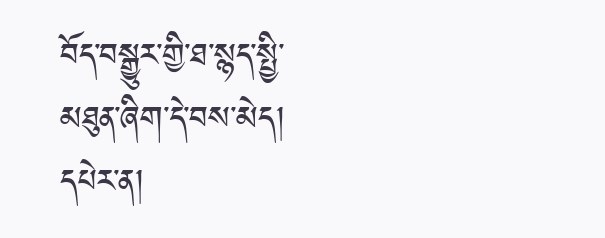བོད་བསྒྱུར་གྱི་ཐ་སྙད་སྤྱི་མཐུན་ཞིག་དེ་བས་མེད། དཔེར་ན།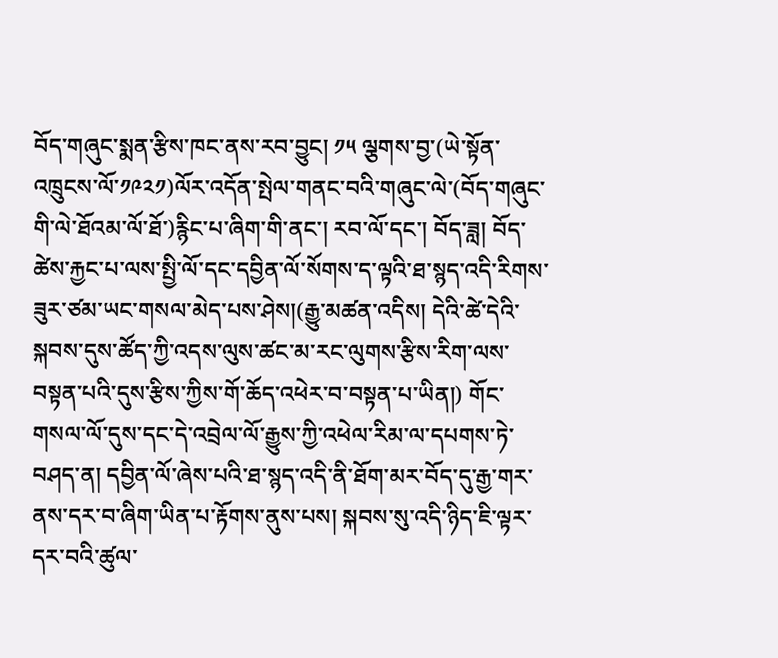བོད་གཞུང་སྨན་རྩིས་ཁང་ནས་རབ་བྱུང། ༡༥ ལྕགས་བྱ་(ཡེ་སྟོན་འཁྲུངས་ལོ་༡༩༢༡)ལོར་འདོན་སྤེལ་གནང་བའི་གཞུང་ལེ་(བོད་གཞུང་གི་ལེ་ཐོའམ་ལོ་ཐོ་)རྙིང་པ་ཞིག་གི་ནང་། རབ་ལོ་དང་། བོད་ཟླ། བོད་ཚེས་རྐྱང་པ་ལས་སྤྱི་ལོ་དང་དབྱིན་ལོ་སོགས་ད་ལྟའི་ཐ་སྙད་འདི་རིགས་ཟུར་ཙམ་ཡང་གསལ་མེད་པས་ཤེས།(རྒྱུ་མཚན་འདིས། དེའི་ཚེ་དེའི་སྐབས་དུས་ཚོད་ཀྱི་འདས་ལུས་ཚང་མ་རང་ལུགས་རྩིས་རིག་ལས་བསྟན་པའི་དུས་རྩིས་ཀྱིས་གོ་ཆོད་འཕེར་བ་བསྟན་པ་ཡིན།) གོང་གསལ་ལོ་དུས་དང་དེ་འབྲེལ་ལོ་རྒྱུས་ཀྱི་འཕེལ་རིམ་ལ་དཔགས་ཏེ་བཤད་ན། དབྱིན་ལོ་ཞེས་པའི་ཐ་སྙད་འདི་ནི་ཐོག་མར་བོད་དུ་རྒྱ་གར་ནས་དར་བ་ཞིག་ཡིན་པ་རྟོགས་ནུས་པས། སྐབས་སུ་འདི་ཉིད་ཇི་ལྟར་དར་བའི་ཚུལ་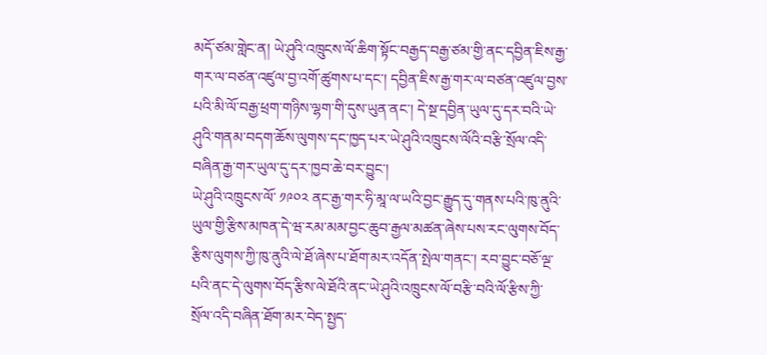མདོ་ཙམ་གླེང་ན། ཡེ་ཤུའི་འཁྲུངས་ལོ་ཆིག་སྟོང་བརྒྱད་བརྒྱ་ཙམ་གྱི་ནང་དབྱིན་ཇིས་རྒྱ་གར་ལ་བཙན་འཛུལ་བྱ་འགོ་ཚུགས་པ་དང་། དབྱིན་ཇིས་རྒྱ་གར་ལ་བཙན་འཛུལ་བྱས་པའི་མི་ལོ་བརྒྱ་ཕྲག་གཉིས་ལྷག་གི་དུས་ཡུན་ནང་། དེ་སྔ་དབྱིན་ཡུལ་དུ་དར་བའི་ཡེ་ཤུའི་གནམ་བདག་ཆོས་ལུགས་དང་ཁྱད་པར་ཡེ་ཤུའི་འཁྲུངས་ལོའི་བརྩི་སྲོལ་འདི་བཞིན་རྒྱ་གར་ཡུལ་དུ་དར་ཁྱབ་ཆེ་བར་བྱུང་།
ཡེ་ཤུའི་འཁྲུངས་ལོ་ ༡༩༠༢ ནང་རྒྱ་གར་ཧི་མཱ་ལ་ཡའི་བྱང་རྒྱུད་དུ་གནས་པའི་ཁུ་ནུའི་ཡུལ་གྱི་རྩིས་མཁན་དེ་ཝ་རམ་མམ་བྱང་ཆུབ་རྒྱལ་མཚན་ཞེས་པས་རང་ལུགས་བོད་རྩིས་ལུགས་ཀྱི་ཁུ་ནུའི་ལེ་ཐོ་ཞེས་པ་ཐོག་མར་འདོན་སྤེལ་གནང་། རབ་བྱུང་བཅོ་ལྔ་པའི་ནང་དེ་ལུགས་བོད་རྩིས་ལེ་ཐོའི་ནང་ཡེ་ཤུའི་འཁྲུངས་ལོ་བརྩི་བའི་ལོ་རྩིས་ཀྱི་སྲོལ་འདི་བཞིན་ཐོག་མར་བེད་སྤྱད་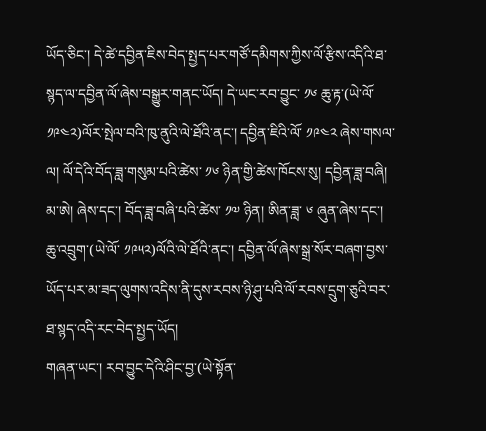ཡོད་ཅིང་། དེ་ཚེ་དབྱིན་ཇིས་བེད་སྤྱད་པར་གཙོ་དམིགས་ཀྱིས་ལོ་རྩིས་འདིའི་ཐ་སྙད་ལ་དབྱིན་ལོ་ཞེས་བསྒྱུར་གནང་ཡོད། དེ་ཡང་རབ་བྱུང་ ༡༦ ཆུ་རྟ་(ཡེ་ལོ་ ༡༩༤༢)ལོར་སྤེལ་བའི་ཁུ་ནུའི་ལེ་ཐོའི་ནང་། དབྱིན་ཇིའི་ལོ་ ༡༩༤༢ ཞེས་གསལ་ལ། ལོ་དེའི་བོད་ཟླ་གསུམ་པའི་ཚེས་ ༡༦ ཉིན་གྱི་ཚེས་ཁོངས་སུ། དབྱིན་ཟླ་བཞི། མ་ཨེ། ཞེས་དང་། བོད་ཟླ་བཞི་པའི་ཚེས་ ༡༧ ཉིན། ཨིན་ཟླ་ ༦ ཞུན་ཞེས་དང་། ཆུ་འབྲུག་(ཡེ་ལོ་ ༡༩༥༢)ལོའི་ལེ་ཐོའི་ནང་། དབྱིན་ལོ་ཞེས་སྒྲ་སོར་བཞག་བྱས་ཡོད་པར་མ་ཟད་ལུགས་འདིས་ནི་དུས་རབས་ཉི་ཤུ་པའི་ལོ་རབས་དྲུག་ཅུའི་བར་ཐ་སྙད་འདི་རང་བེད་སྤྱད་ཡོད།
གཞན་ཡང་། རབ་བྱུང་དེའི་ཤིང་བྱ་(ཡེ་སྟོན་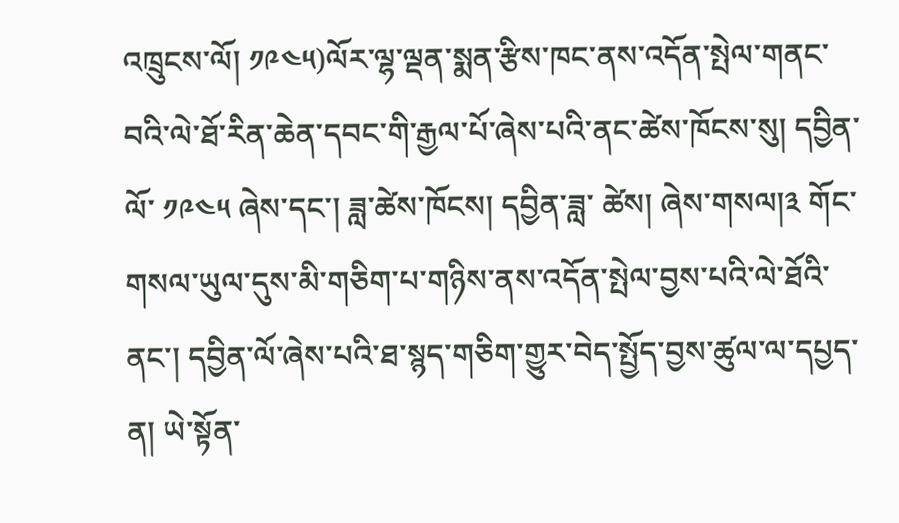འཁྲུངས་ལོ། ༡༩༤༥)ལོར་ལྷ་ལྡན་སྨན་རྩིས་ཁང་ནས་འདོན་སྤེལ་གནང་བའི་ལེ་ཐོ་རིན་ཆེན་དབང་གི་རྒྱལ་པོ་ཞེས་པའི་ནང་ཚེས་ཁོངས་སུ། དབྱིན་ལོ་ ༡༩༤༥ ཞེས་དང་། ཟླ་ཚེས་ཁོངས། དབྱིན་ཟླ་ ཚེས། ཞེས་གསལ།༣ གོང་གསལ་ཡུལ་དུས་མི་གཅིག་པ་གཉིས་ནས་འདོན་སྤེལ་བྱས་པའི་ལེ་ཐོའི་ནང་། དབྱིན་ལོ་ཞེས་པའི་ཐ་སྙད་གཅིག་གྱུར་བེད་སྤྱོད་བྱས་ཚུལ་ལ་དཔྱད་ན། ཡེ་སྟོན་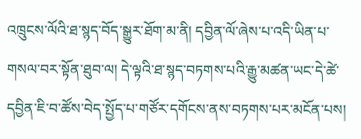འཁྲུངས་ལོའི་ཐ་སྙད་བོད་སྒྱུར་ཐོག་མ་ནི། དབྱིན་ལོ་ཞེས་པ་འདི་ཡིན་པ་གསལ་བར་སྟོན་ཐུབ་ལ། དེ་ལྟའི་ཐ་སྙད་བཏགས་པའི་རྒྱུ་མཚན་ཡང་དེ་ཚེ་དབྱིན་ཇི་བ་ཚོས་བེད་སྤྱོད་པ་གཙོར་དགོངས་ནས་བཏགས་པར་མངོན་པས།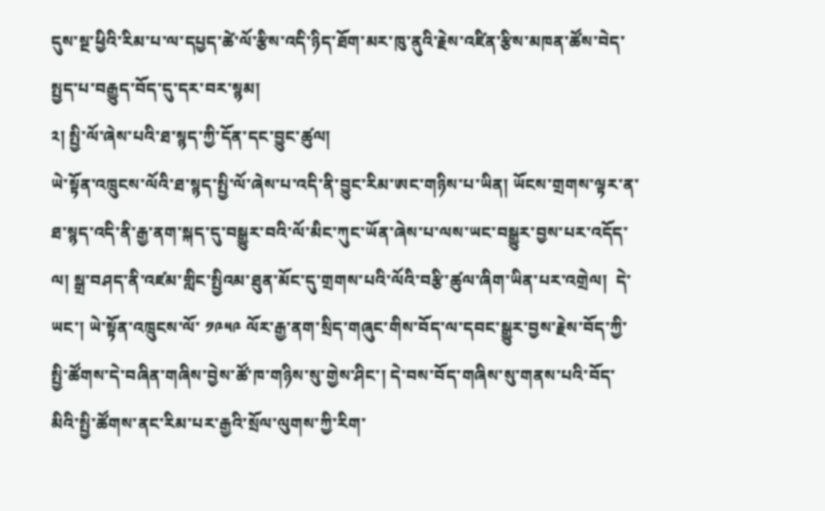དུས་སྔ་ཕྱིའི་རིམ་པ་ལ་དཔྱད་ཚེ་ལོ་རྩིས་འདི་ཉིད་ཐོག་མར་ཁུ་ནུའི་རྗེས་འཛིན་རྩིས་མཁན་ཚོས་བེད་སྤྱད་པ་བརྒྱུད་བོད་དུ་དར་བར་སྙམ།
༢། སྤྱི་ལོ་ཞེས་པའི་ཐ་སྙད་ཀྱི་དོན་དང་བྱུང་ཚུལ།
ཡེ་སྟོན་འཁྲུངས་ལོའི་ཐ་སྙད་སྤྱི་ལོ་ཞེས་པ་འདི་ནི་བྱུང་རིམ་ཨང་གཉིས་པ་ཡིན། ཡོངས་གྲགས་ལྟར་ན་ཐ་སྙད་འདི་ནི་རྒྱ་ནག་སྐད་དུ་བསྒྱུར་བའི་ལོ་མིང་ཀུང་ཡོན་ཞེས་པ་ལས་ཡང་བསྒྱུར་བྱས་པར་འདོད་ལ། སྒྲ་བཤད་ནི་འཛམ་གླིང་སྤྱིའམ་ཐུན་མོང་དུ་གྲགས་པའི་ལོའི་བརྩི་ཚུལ་ཞིག་ཡིན་པར་འགྲེལ།  དེ་ཡང་། ཡེ་སྟོན་འཁྲུངས་ལོ་ ༡༩༥༩ ལོར་རྒྱ་ནག་སྲིད་གཞུང་གིས་བོད་ལ་དབང་སྒྱུར་བྱས་རྗེས་བོད་ཀྱི་སྤྱི་ཚོགས་དེ་བཞིན་གཞིས་བྱེས་ཚོ་ཁ་གཉིས་སུ་གྱེས་ཤིང་། དེ་བས་བོད་གཞིས་སུ་གནས་པའི་བོད་མིའི་སྤྱི་ཚོགས་ནང་རིམ་པར་རྒྱའི་སྲོལ་ལུགས་ཀྱི་རིག་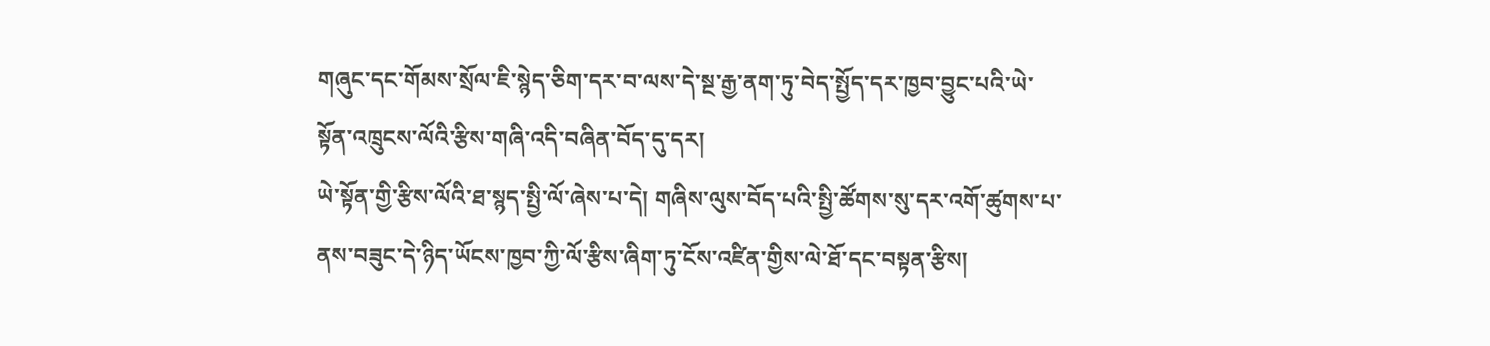གཞུང་དང་གོམས་སྲོལ་ཇི་སྙེད་ཅིག་དར་བ་ལས་དེ་སྔ་རྒྱ་ནག་ཏུ་བེད་སྤྱོད་དར་ཁྱབ་བྱུང་པའི་ཡེ་སྟོན་འཁྲུངས་ལོའི་རྩིས་གཞི་འདི་བཞིན་བོད་དུ་དར།
ཡེ་སྟོན་གྱི་རྩིས་ལོའི་ཐ་སྙད་སྤྱི་ལོ་ཞེས་པ་དེ། གཞིས་ལུས་བོད་པའི་སྤྱི་ཚོགས་སུ་དར་འགོ་ཚུགས་པ་ནས་བཟུང་དེ་ཉིད་ཡོངས་ཁྱབ་ཀྱི་ལོ་རྩིས་ཞིག་ཏུ་ངོས་འཛིན་གྱིས་ལེ་ཐོ་དང་བསྟན་རྩིས།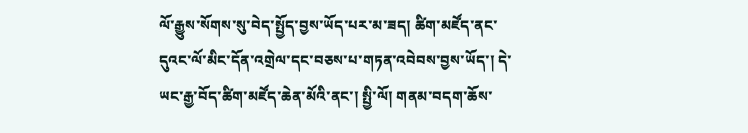ལོ་རྒྱུས་སོགས་སུ་བེད་སྤྱོད་བྱས་ཡོད་པར་མ་ཟད། ཚིག་མཛོད་ནང་དུའང་ལོ་མིང་དོན་འགྲེལ་དང་བཅས་པ་གཏན་འབེབས་བྱས་ཡོད་། དེ་ཡང་རྒྱ་བོད་ཚིག་མཛོད་ཆེན་མོའི་ནང་། སྤྱི་ལོ། གནམ་བདག་ཆོས་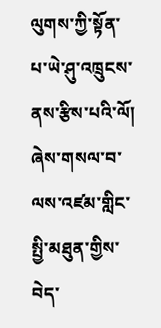ལུགས་ཀྱི་སྟོན་པ་ཡེ་ཤུ་འཁྲུངས་ནས་རྩིས་པའི་ལོ།  ཞེས་གསལ་བ་ལས་འཛམ་གླིང་སྤྱི་མཐུན་གྱིས་བེད་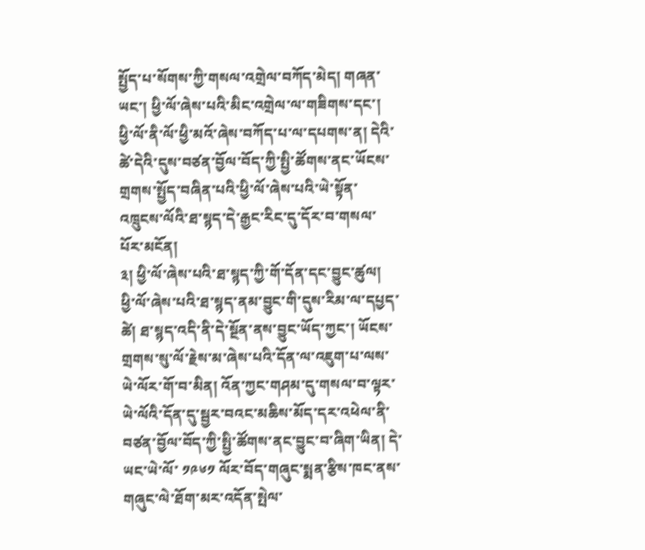སྤྱོད་པ་སོགས་ཀྱི་གསལ་འགྲེལ་བཀོད་མེད། གཞན་ཡང་། ཕྱི་ལོ་ཞེས་པའི་མིང་འགྲེལ་ལ་གཟིགས་དང་། ཕྱི་ལོ་ནི་ལོ་ཕྱི་མའོ་ཞེས་བཀོད་པ་ལ་དཔགས་ན། དེའི་ཚེ་དེའི་དུས་བཙན་བྱོལ་བོད་ཀྱི་སྤྱི་ཚོགས་ནང་ཡོངས་གྲགས་སྤྱོད་བཞིན་པའི་ཕྱི་ལོ་ཞེས་པའི་ཡེ་སྟོན་འཁྲུངས་ལོའི་ཐ་སྙད་དེ་རྒྱང་རིང་དུ་དོར་བ་གསལ་པོར་མངོན།
༣། ཕྱི་ལོ་ཞེས་པའི་ཐ་སྙད་ཀྱི་གོ་དོན་དང་བྱུང་ཚུལ།
ཕྱི་ལོ་ཞེས་པའི་ཐ་སྙད་ནམ་བྱུང་གི་དུས་རིམ་ལ་དཔྱད་ཚེ། ཐ་སྙད་འདི་ནི་དེ་སྔོན་ནས་བྱུང་ཡོད་ཀྱང་། ཡོངས་གྲགས་སུ་ལོ་རྗེས་མ་ཞེས་པའི་དོན་ལ་འཇུག་པ་ལས་ཡེ་ལོར་གོ་བ་མིན། འོན་ཀྱང་གཤམ་དུ་གསལ་བ་ལྟར་ཡེ་ལོའི་དོན་དུ་སྦྱར་བའང་མཆིས་མོད་དར་འཕེལ་ནི་བཙན་བྱོལ་བོད་ཀྱི་སྤྱི་ཚོགས་ནང་བྱུང་བ་ཞིག་ཡིན། དེ་ཡང་ཡེ་ལོ་ ༡༩༦༡ ལོར་བོད་གཞུང་སྨན་རྩིས་ཁང་ནས་གཞུང་ལེ་ཐོག་མར་འདོན་སྤེལ་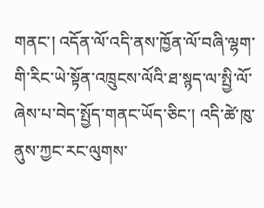གནང་། འདོན་ལོ་འདི་ནས་ཁྱོན་ལོ་བཞི་ལྷག་གི་རིང་ཡེ་སྟོན་འཁྲུངས་ལོའི་ཐ་སྙད་ལ་སྤྱི་ལོ་ཞེས་པ་བེད་སྤྱོད་གནང་ཡོད་ཅིང་། འདི་ཚེ་ཁུ་ནུས་ཀྱང་རང་ལུགས་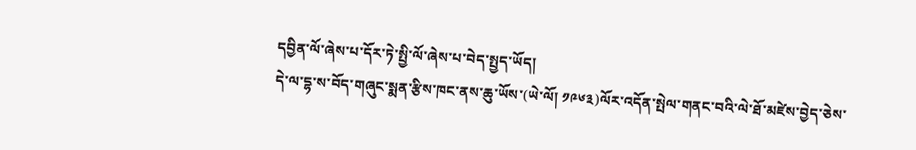དབྱིན་ལོ་ཞེས་པ་དོར་ཏེ་སྤྱི་ལོ་ཞེས་པ་བེད་སྤྱད་ཡོད།
དེ་ལ་དྷ་ས་བོད་གཞུང་སྨན་རྩིས་ཁང་ནས་ཆུ་ཡོས་(ཡེ་ལོ། ༡༩༦༣)ལོར་འདོན་སྤེལ་གནང་བའི་ལེ་ཐོ་མཛེས་བྱེད་ཅེས་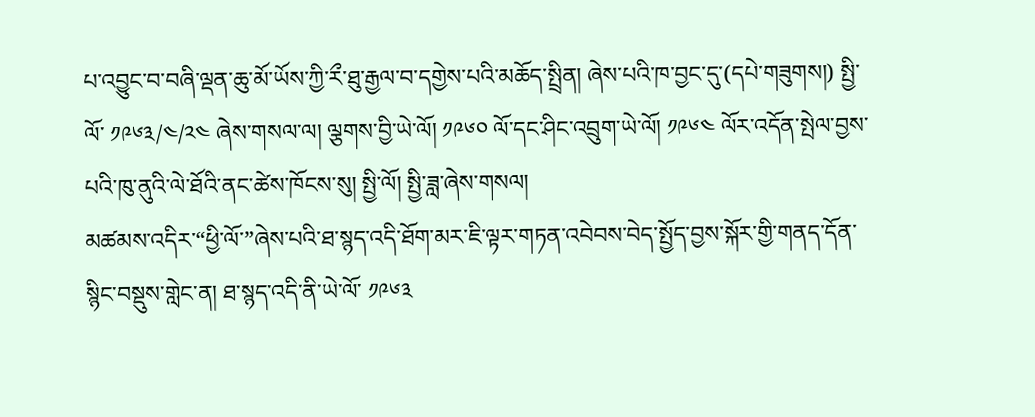པ་འབྱུང་བ་བཞི་ལྡན་ཆུ་མོ་ཡོས་ཀྱི་རྀ་ཐུ་རྒྱལ་བ་དགྱེས་པའི་མཆོད་སྤྲིན། ཞེས་པའི་ཁ་བྱང་དུ་(དཔེ་གཟུགས།) སྤྱི་ལོ་ ༡༩༦༣/༤/༢༤ ཞེས་གསལ་ལ། ལྕགས་བྱི་ཡེ་ལོ། ༡༩༦༠ ལོ་དང་ཤིང་འབྲུག་ཡེ་ལོ། ༡༩༦༤ ལོར་འདོན་སྤེལ་བྱས་པའི་ཁུ་ནུའི་ལེ་ཐོའི་ནང་ཚེས་ཁོངས་སུ། སྤྱི་ལོ། སྤྱི་ཟླ་ཞེས་གསལ།
མཚམས་འདིར་“ཕྱི་ལོ་”ཞེས་པའི་ཐ་སྙད་འདི་ཐོག་མར་ཇི་ལྟར་གཏན་འབེབས་བེད་སྤྱོད་བྱས་སྐོར་གྱི་གནད་དོན་སྙིང་བསྡུས་གླེང་ན། ཐ་སྙད་འདི་ནི་ཡེ་ལོ་ ༡༩༦༣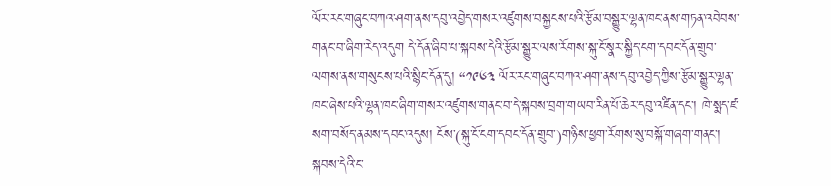ལོར་རང་གཞུང་བཀའ་ཤག་ནས་དབུ་འབྱེད་གསར་འཛུགས་བསྐྱངས་པའི་རྩོམ་བསྒྱུར་ལྷན་ཁང་ནས་གཏན་འབེབས་གནང་བ་ཞིག་རེད་འདུག དེ་དོན་ཞིབ་པ་སྐབས་དེའི་རྩོམ་སྒྱུར་ལས་རོགས་སྐུ་ངོ་སྣར་སྐྱིད་ངག་དབང་དོན་གྲུབ་ལགས་ནས་གསུངས་པའི་སྙིང་དོན་དུ། “༡༩༦༣ ལོར་རང་གཞུང་བཀའ་ཤག་ནས་དབུ་འབྱེད་ཀྱིས་རྩོམ་སྒྱུར་ལྷན་ཁང་ཞེས་པའི་ལྷན་ཁང་ཞིག་གསར་འཛུགས་གནང་བ་དེ་སྐབས་བྲག་གཡབ་རིན་པོ་ཆེར་དབུ་འཛིན་དང་། ཁེ་སྨད་ཛ་སག་བསོད་ནམས་དབང་འདུས། ངོས་(སྐུ་ངོ་ངག་དབང་དོན་གྲུབ་)གཉིས་ཕྱག་རོགས་སུ་བསྐོ་གཞག་གནང་། སྐབས་དེའི་ང་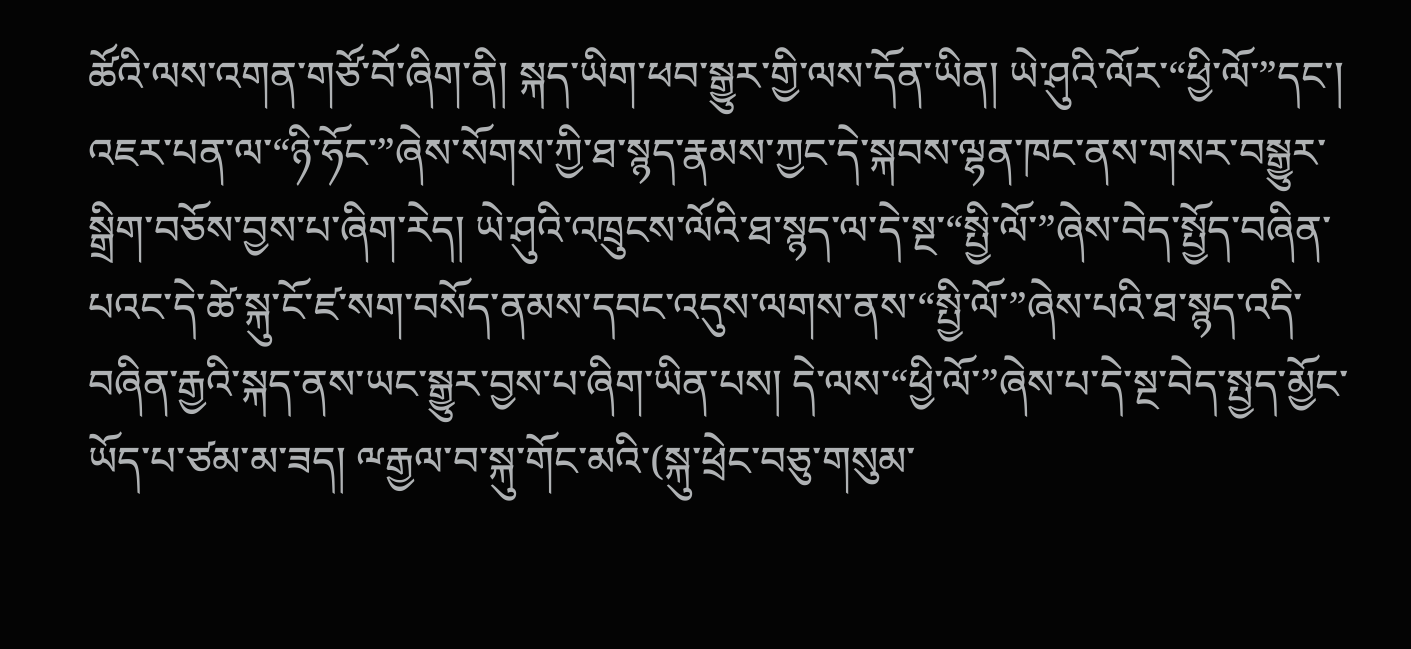ཚོའི་ལས་འགན་གཙོ་བོ་ཞིག་ནི། སྐད་ཡིག་ཕབ་སྒྱུར་གྱི་ལས་དོན་ཡིན། ཡེ་ཤུའི་ལོར་“ཕྱི་ལོ་”དང་། འཇར་པན་ལ་“ཉི་ཧོང་”ཞེས་སོགས་ཀྱི་ཐ་སྙད་རྣམས་ཀྱང་དེ་སྐབས་ལྷན་ཁང་ནས་གསར་བསྒྱུར་སྒྲིག་བཅོས་བྱས་པ་ཞིག་རེད། ཡེ་ཤུའི་འཁྲུངས་ལོའི་ཐ་སྙད་ལ་དེ་སྔ་“སྤྱི་ལོ་”ཞེས་བེད་སྤྱོད་བཞིན་པའང་དེ་ཚེ་སྐུ་ངོ་ཛ་སག་བསོད་ནམས་དབང་འདུས་ལགས་ནས་“སྤྱི་ལོ་”ཞེས་པའི་ཐ་སྙད་འདི་བཞིན་རྒྱའི་སྐད་ནས་ཡང་སྒྱུར་བྱས་པ་ཞིག་ཡིན་པས། དེ་ལས་“ཕྱི་ལོ་”ཞེས་པ་དེ་སྔ་བེད་སྤྱད་མྱོང་ཡོད་པ་ཙམ་མ་ཟད། ྋརྒྱལ་བ་སྐུ་གོང་མའི་(སྐུ་ཕྲེང་བཅུ་གསུམ་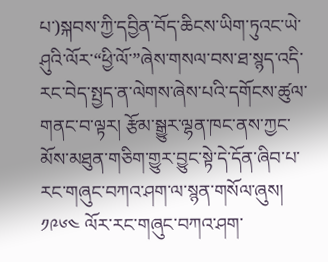པ་)སྐབས་ཀྱི་དབྱིན་བོད་ཆིངས་ཡིག་ཏུའང་ཡེ་ཤུའི་ལོར་“ཕྱི་ལོ་”ཞེས་གསལ་བས་ཐ་སྙད་འདི་རང་བེད་སྤྱད་ན་ལེགས་ཞེས་པའི་དགོངས་ཚུལ་གནང་བ་ལྟར། རྩོམ་སྒྱུར་ལྷན་ཁང་ནས་ཀྱང་མོས་མཐུན་གཅིག་གྱུར་བྱུང་སྟེ་དེ་དོན་ཞིབ་པ་རང་གཞུང་བཀའ་ཤག་ལ་སྙན་གསོལ་ཞུས། ༡༩༦༤ ལོར་རང་གཞུང་བཀའ་ཤག་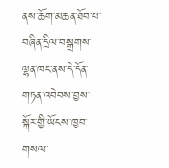ནས་ཆོག་མཆན་ཐོབ་པ་བཞིན་དྲིལ་བསྒྲགས་ལྷན་ཁང་ནས་དེ་དོན་གཏན་འབེབས་བྱས་སྐོར་གྱི་ཡོངས་ཁྱབ་གསལ་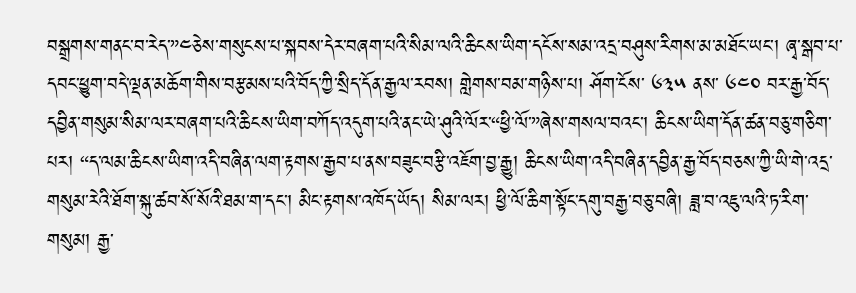བསྒྲགས་གནང་བ་རེད་”༤ཅེས་གསུངས་པ་སྐབས་དེར་བཞག་པའི་སིམ་ལའི་ཆིངས་ཡིག་དངོས་སམ་འདྲ་བཤུས་རིགས་མ་མཐོང་ཡང་། ཞྭ་སྒབ་པ་དབང་ཕྱུག་བདེ་ལྡན་མཆོག་གིས་བརྩམས་པའི་བོད་ཀྱི་སྲིད་དོན་རྒྱལ་རབས། གླེགས་བམ་གཉིས་པ། ཤོག་ངོས་ ༦༣༥ ནས་ ༦༤༠ བར་རྒྱ་བོད་དབྱིན་གསུམ་སིམ་ལར་བཞག་པའི་ཆིངས་ཡིག་བཀོད་འདུག་པའི་ནང་ཡེ་ཤུའི་ལོར་“ཕྱི་ལོ་”ཞེས་གསལ་བའང་། ཆིངས་ཡིག་དོན་ཚན་བཅུ་གཅིག་པར། “ད་ལམ་ཆིངས་ཡིག་འདི་བཞིན་ལག་རྟགས་རྒྱབ་པ་ནས་བཟུང་བརྩི་འཇོག་བྱ་རྒྱུ། ཆིངས་ཡིག་འདི་བཞིན་དབྱིན་རྒྱ་བོད་བཅས་ཀྱི་ཡི་གེ་འདྲ་གསུམ་རེའི་ཐོག་སྐུ་ཚབ་སོ་སོའི་ཐམ་ག་དང་། མིང་རྟགས་འཁོད་ཡོད། སིམ་ལར། ཕྱི་ལོ་ཆིག་སྟོང་དགུ་བརྒྱ་བཅུ་བཞི། ཟླ་བ་འཇུ་ལའི་ཏ་རིག་གསུམ། རྒྱ་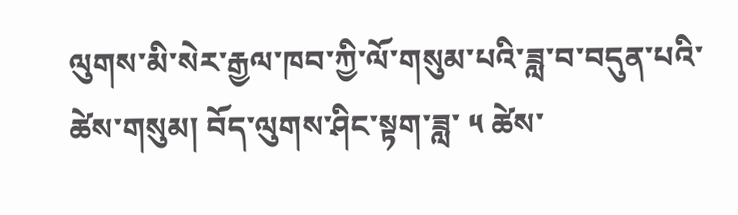ལུགས་མི་སེར་རྒྱལ་ཁབ་ཀྱི་ལོ་གསུམ་པའི་ཟླ་བ་བདུན་པའི་ཚེས་གསུམ། བོད་ལུགས་ཤིང་སྟག་ཟླ་ ༥ ཚེས་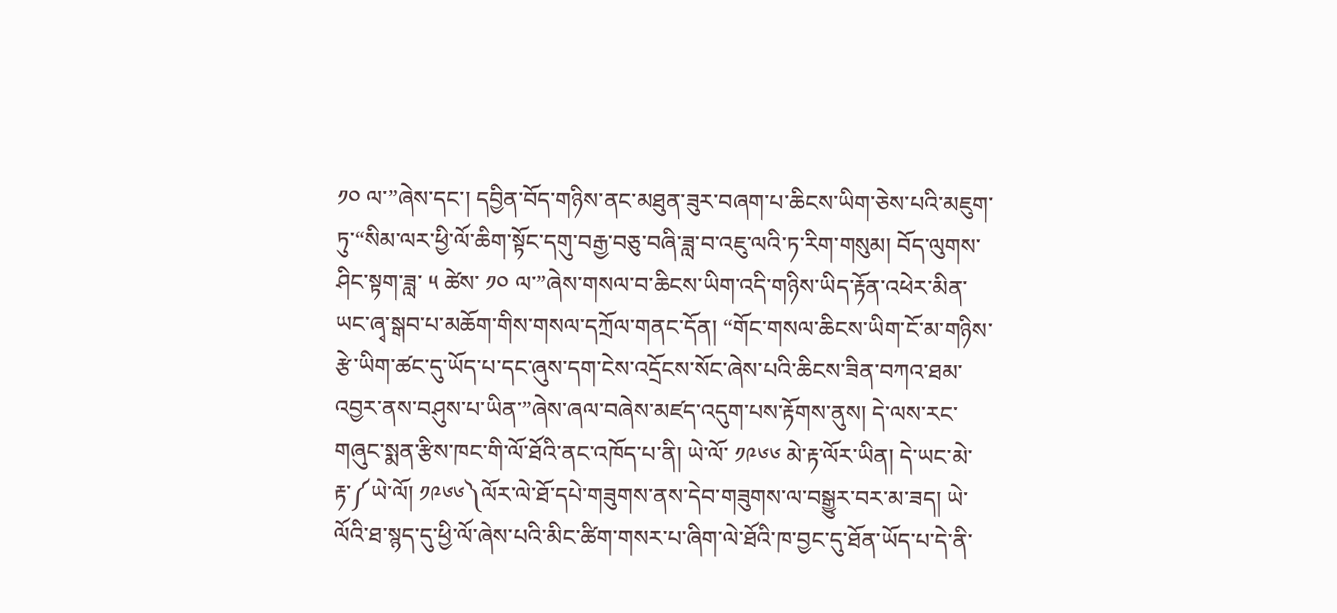༡༠ ལ་”ཞེས་དང་། དབྱིན་བོད་གཉིས་ནང་མཐུན་ཟུར་བཞག་པ་ཆིངས་ཡིག་ཅེས་པའི་མཇུག་ཏུ་“སིམ་ལར་ཕྱི་ལོ་ཆིག་སྟོང་དགུ་བརྒྱ་བཅུ་བཞི་ཟླ་བ་འཇུ་ལའི་ཏ་རིག་གསུམ། བོད་ལུགས་ཤིང་སྟག་ཟླ་ ༥ ཚེས་ ༡༠ ལ་”ཞེས་གསལ་བ་ཆིངས་ཡིག་འདི་གཉིས་ཡིད་རྟོན་འཕེར་མིན་ཡང་ཞྭ་སྒབ་པ་མཆོག་གིས་གསལ་དཀྲོལ་གནང་དོན། “གོང་གསལ་ཆིངས་ཡིག་ངོ་མ་གཉིས་རྩེ་ཡིག་ཚང་དུ་ཡོད་པ་དང་ཞུས་དག་ངེས་འདྲོངས་སོང་ཞེས་པའི་ཆིངས་ཟིན་བཀའ་ཐམ་འབྱར་ནས་བཤུས་པ་ཡིན་”ཞེས་ཞལ་བཞེས་མཛད་འདུག་པས་རྟོགས་ནུས། དེ་ལས་རང་གཞུང་སྨན་རྩིས་ཁང་གི་ལོ་ཐོའི་ནང་འཁོད་པ་ནི། ཡེ་ལོ་ ༡༩༦༦ མེ་རྟ་ལོར་ཡིན། དེ་ཡང་མེ་རྟ་༼ཡེ་ལོ། ༡༩༦༦༽ལོར་ལེ་ཐོ་དཔེ་གཟུགས་ནས་དེབ་གཟུགས་ལ་བསྒྱུར་བར་མ་ཟད། ཡེ་ལོའི་ཐ་སྙད་དུ་ཕྱི་ལོ་ཞེས་པའི་མིང་ཚིག་གསར་པ་ཞིག་ལེ་ཐོའི་ཁ་བྱང་དུ་ཐོན་ཡོད་པ་དེ་ནི་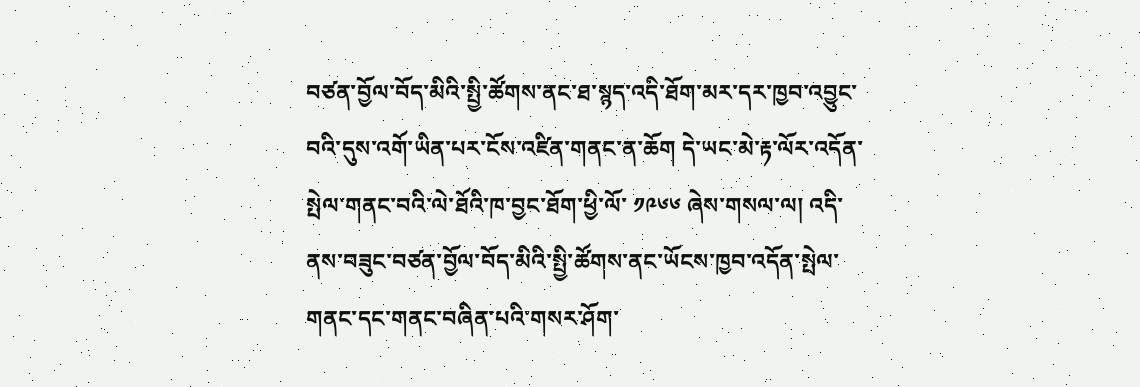བཙན་བྱོལ་བོད་མིའི་སྤྱི་ཚོགས་ནང་ཐ་སྙད་འདི་ཐོག་མར་དར་ཁྱབ་འབྱུང་བའི་དུས་འགོ་ཡིན་པར་ངོས་འཛིན་གནང་ན་ཆོག དེ་ཡང་མེ་རྟ་ལོར་འདོན་སྤེལ་གནང་བའི་ལེ་ཐོའི་ཁ་བྱང་ཐོག་ཕྱི་ལོ་ ༡༩༦༦ ཞེས་གསལ་ལ། འདི་ནས་བཟུང་བཙན་བྱོལ་བོད་མིའི་སྤྱི་ཚོགས་ནང་ཡོངས་ཁྱབ་འདོན་སྤེལ་གནང་དང་གནང་བཞིན་པའི་གསར་ཤོག་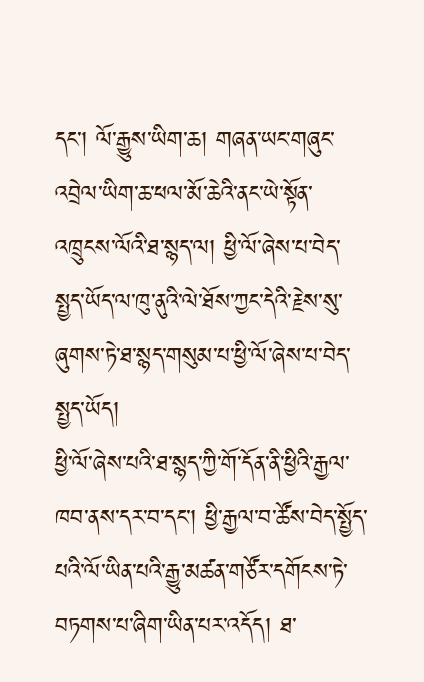དང་། ལོ་རྒྱུས་ཡིག་ཆ། གཞན་ཡང་གཞུང་འབྲེལ་ཡིག་ཆ་ཕལ་མོ་ཆེའི་ནང་ཡེ་སྟོན་འཁྲུངས་ལོའི་ཐ་སྙད་ལ། ཕྱི་ལོ་ཞེས་པ་བེད་སྤྱད་ཡོད་ལ་ཁུ་ནུའི་ལེ་ཐོས་ཀྱང་དེའི་རྗེས་སུ་ཞུགས་ཏེ་ཐ་སྙད་གསུམ་པ་ཕྱི་ལོ་ཞེས་པ་བེད་སྤྱད་ཡོད།
ཕྱི་ལོ་ཞེས་པའི་ཐ་སྙད་ཀྱི་གོ་དོན་ནི་ཕྱིའི་རྒྱལ་ཁབ་ནས་དར་བ་དང་། ཕྱི་རྒྱལ་བ་ཚོས་བེད་སྤྱོད་པའི་ལོ་ཡིན་པའི་རྒྱུ་མཚན་གཙོར་དགོངས་ཏེ་བཏགས་པ་ཞིག་ཡིན་པར་འདོད། ཐ་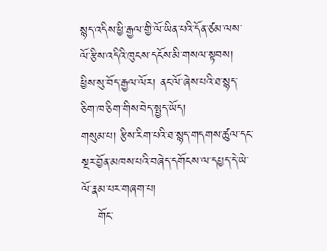སྙད་འདིས་ཕྱི་རྒྱལ་གྱི་ལོ་ཡིན་པའི་དོན་ཙམ་ལས་ལོ་རྩིས་འདིའི་ཁུངས་དངོས་མི་གསལ་སྟབས། ཕྱིས་སུ་བོད་རྒྱལ་ལོར། ནང་ལོ་ཞེས་པའི་ཐ་སྙད་ཅིག་ཁ་ཅིག་གིས་བེད་སྤྱད་ཡོད།
གསུམ་པ། རྩིས་རིག་པའི་ཐ་སྙད་གདགས་ཚུལ་དང་སྔར་བྱོན་མཁས་པའི་བཞེད་དགོངས་ལ་དཔྱད་དེ་ཡེ་ལོ་རྣམ་པར་གཞག་པ།
    གོང་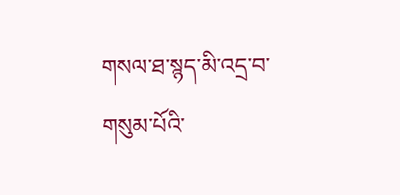གསལ་ཐ་སྙད་མི་འདྲ་བ་གསུམ་པོའི་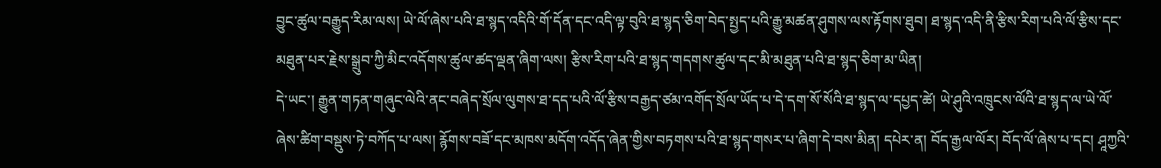བྱུང་ཚུལ་བརྒྱུད་རིམ་ལས། ཡེ་ལོ་ཞེས་པའི་ཐ་སྙད་འདིའི་གོ་དོན་དང་འདི་ལྟ་བུའི་ཐ་སྙད་ཅིག་བེད་སྤྱད་པའི་རྒྱུ་མཚན་ཤུགས་ལས་རྟོགས་ཐུབ། ཐ་སྙད་འདི་ནི་རྩིས་རིག་པའི་ལོ་རྩིས་དང་མཐུན་པར་རྗེས་སྒྲུབ་ཀྱི་མིང་འདོགས་ཚུལ་ཚད་ལྡན་ཞིག་ལས། རྩིས་རིག་པའི་ཐ་སྙད་གདགས་ཚུལ་དང་མི་མཐུན་པའི་ཐ་སྙད་ཅིག་མ་ཡིན།
དེ་ཡང་། རྒྱུན་གཏན་གཞུང་ལེའི་ནང་བཞེད་སྲོལ་ལུགས་ཐ་དད་པའི་ལོ་རྩིས་བརྒྱད་ཙམ་འགོད་སྲོལ་ཡོད་པ་དེ་དག་སོ་སོའི་ཐ་སྙད་ལ་དཔྱད་ཚེ། ཡེ་ཤུའི་འཁྲུངས་ལོའི་ཐ་སྙད་ལ་ཡེ་ལོ་ཞེས་ཚིག་བསྡུས་ཏེ་བཀོད་པ་ལས། རྙོགས་བཟོ་དང་མཁས་མདོག་འདོད་ཞེན་གྱིས་བཏགས་པའི་ཐ་སྙད་གསར་པ་ཞིག་དེ་བས་མིན། དཔེར་ན། བོད་རྒྱལ་ལོར། བོད་ལོ་ཞེས་པ་དང། ཤཱཀྱའི་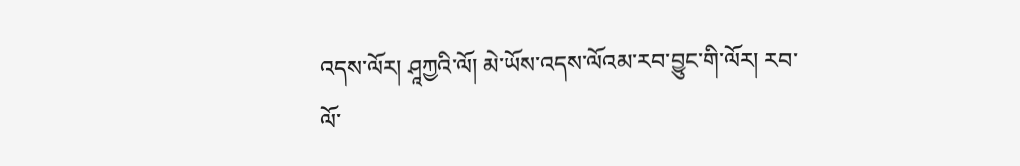འདས་ལོར། ཤཱཀྱའི་ལོ། མེ་ཡོས་འདས་ལོའམ་རབ་བྱུང་གི་ལོར། རབ་ལོ་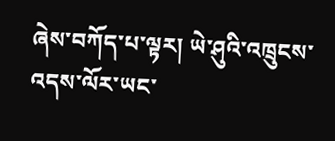ཞེས་བཀོད་པ་ལྟར། ཡེ་ཤུའི་འཁྲུངས་འདས་ལོར་ཡང་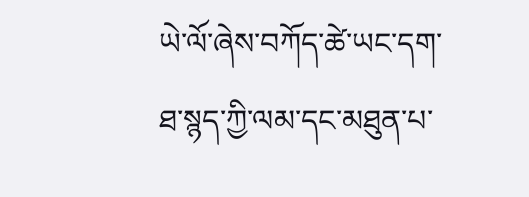ཡེ་ལོ་ཞེས་བཀོད་ཚེ་ཡང་དག་ཐ་སྙད་ཀྱི་ལམ་དང་མཐུན་པ་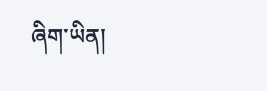ཞིག་ཡིན།